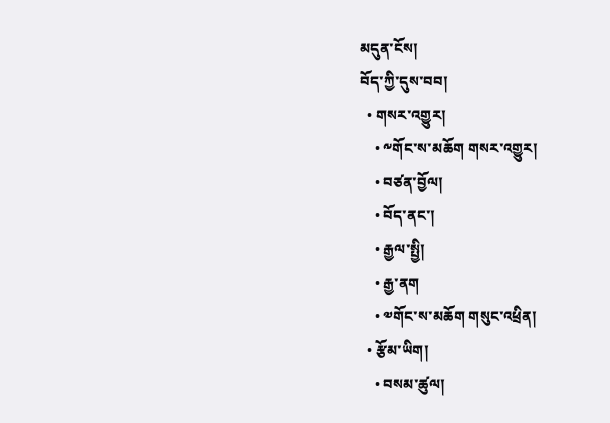མདུན་ངོས།
བོད་ཀྱི་དུས་བབ།
  • གསར་འགྱུར།
    • ༸གོང་ས་མཆོག གསར་འགྱུར།
    • བཙན་བྱོལ།
    • བོད་ནང་།
    • རྒྱལ་སྤྱི།
    • རྒྱ་ནག
    • ༧གོང་ས་མཆོག གསུང་འཕྲིན།
  • རྩོམ་ཡིག།
    • བསམ་ཚུལ།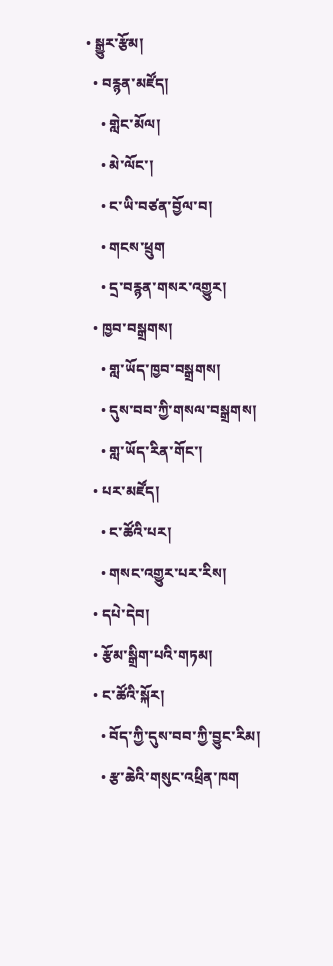• སྒྱུར་རྩོམ།
  • བརྙན་མཛོད།
    • གླེང་མོལ།
    • མེ་ལོང་།
    • ང་ཡི་བཙན་བྱོལ་བ།
    • གངས་ཕྲུག
    • དྲ་བརྙན་གསར་འགྱུར།
  • ཁྱབ་བསྒྲགས།
    • གླ་ཡོད་ཁྱབ་བསྒྲགས།
    • དུས་བབ་ཀྱི་གསལ་བསྒྲགས།
    • གླ་ཡོད་རིན་གོང་།
  • པར་མཛོད།
    • ང་ཚོའི་པར།
    • གསང་འགྱུར་པར་རིས།
  • དཔེ་དེབ།
  • རྩོམ་སྒྲིག་པའི་གཏམ།
  • ང་ཚོའི་སྐོར།
    • བོད་ཀྱི་དུས་བབ་ཀྱི་བྱུང་རིམ།
    • རྩ་ཆེའི་གསུང་འཕྲིན་ཁག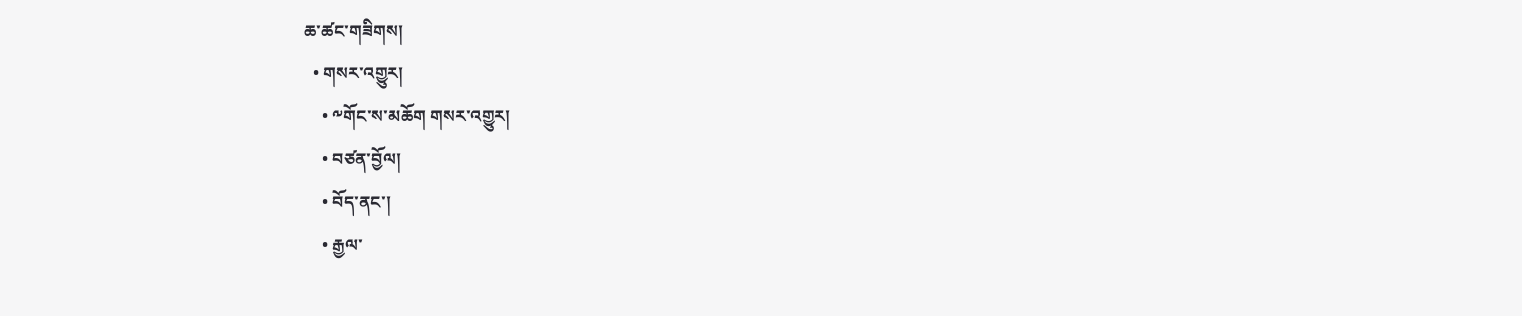ཆ་ཚང་གཟིགས།
  • གསར་འགྱུར།
    • ༸གོང་ས་མཆོག གསར་འགྱུར།
    • བཙན་བྱོལ།
    • བོད་ནང་།
    • རྒྱལ་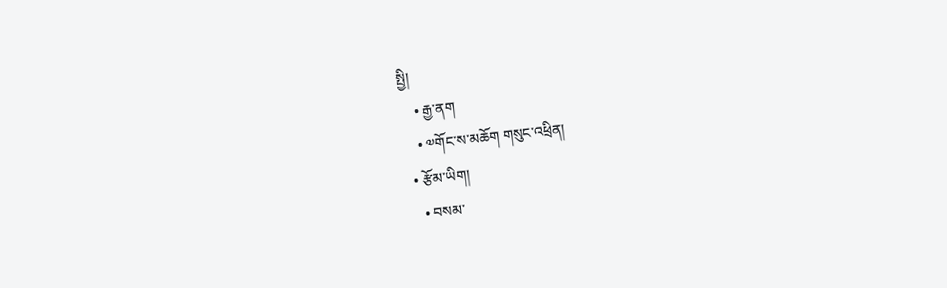སྤྱི།
    • རྒྱ་ནག
    • ༧གོང་ས་མཆོག གསུང་འཕྲིན།
  • རྩོམ་ཡིག།
    • བསམ་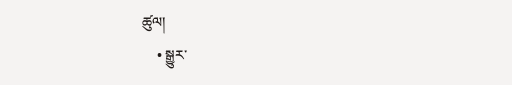ཚུལ།
    • སྒྱུར་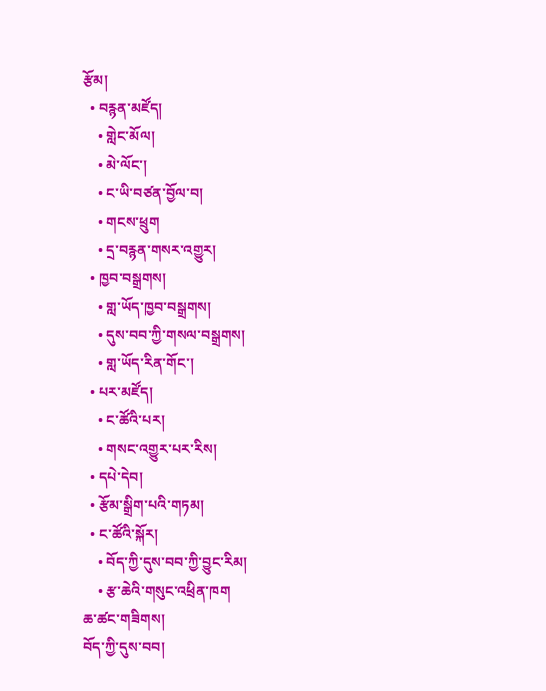རྩོམ།
  • བརྙན་མཛོད།
    • གླེང་མོལ།
    • མེ་ལོང་།
    • ང་ཡི་བཙན་བྱོལ་བ།
    • གངས་ཕྲུག
    • དྲ་བརྙན་གསར་འགྱུར།
  • ཁྱབ་བསྒྲགས།
    • གླ་ཡོད་ཁྱབ་བསྒྲགས།
    • དུས་བབ་ཀྱི་གསལ་བསྒྲགས།
    • གླ་ཡོད་རིན་གོང་།
  • པར་མཛོད།
    • ང་ཚོའི་པར།
    • གསང་འགྱུར་པར་རིས།
  • དཔེ་དེབ།
  • རྩོམ་སྒྲིག་པའི་གཏམ།
  • ང་ཚོའི་སྐོར།
    • བོད་ཀྱི་དུས་བབ་ཀྱི་བྱུང་རིམ།
    • རྩ་ཆེའི་གསུང་འཕྲིན་ཁག
ཆ་ཚང་གཟིགས།
བོད་ཀྱི་དུས་བབ།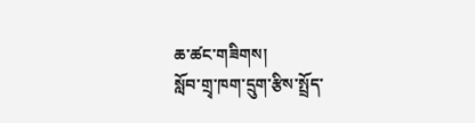ཆ་ཚང་གཟིགས།
སློབ་གྲྭ་ཁག་དྲུག་རྩིས་སྤྲོད་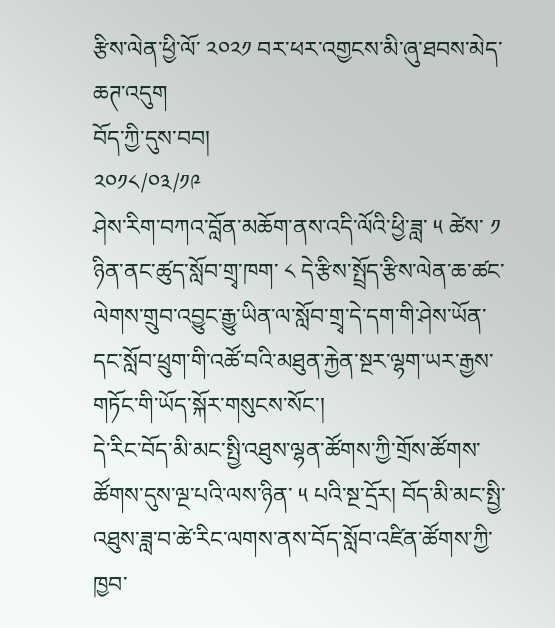རྩིས་ལེན་ཕྱི་ལོ་ ༢༠༢༡ བར་ཕར་འགྱངས་མི་ཞུ་ཐབས་མེད་ཆཊ་འདུག
བོད་ཀྱི་དུས་བབ།
༢༠༡༨/༠༣/༡༩
ཤེས་རིག་བཀའ་བློན་མཆོག་ནས་འདི་ལོའི་ཕྱི་ཟླ་ ༥ ཚེས་ ༡ ཉིན་ནང་ཚུད་སློབ་གྲྭ་ཁག་ ༨ དེ་རྩིས་སྤྲོད་རྩིས་ལེན་ཆ་ཚང་ལེགས་གྲུབ་འབྱུང་རྒྱུ་ཡིན་ལ་སློབ་གྲྭ་དེ་དག་གི་ཤེས་ཡོན་དང་སློབ་ཕྲུག་གི་འཚོ་བའི་མཐུན་རྐྱེན་སྔར་ལྷག་ཡར་རྒྱས་གཏོང་གི་ཡོད་སྐོར་གསུངས་སོང་།
དེ་རིང་བོད་མི་མང་སྤྱི་འཐུས་ལྷན་ཚོགས་ཀྱི་གྲོས་ཚོགས་ཚོགས་དུས་ལྔ་པའི་ལས་ཉིན་ ༥ པའི་སྔ་དྲོར། བོད་མི་མང་སྤྱི་འཐུས་ཟླ་བ་ཚེ་རིང་ལགས་ནས་བོད་སློབ་འཛིན་ཚོགས་ཀྱི་ཁྱབ་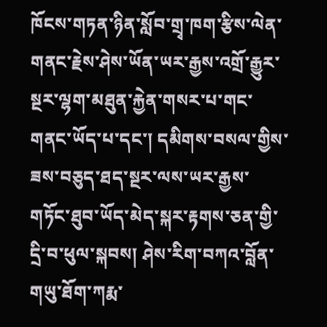ཁོངས་གཏན་ཉིན་སློབ་གྲྭ་ཁག་རྩིས་ལེན་གནང་རྗེས་ཤེས་ཡོན་ཡར་རྒྱས་འགྲོ་རྒྱུར་སྔར་ལྷག་མཐུན་རྐྱེན་གསར་པ་གང་གནང་ཡོད་པ་དང་། དམིགས་བསལ་གྱིས་ཟས་བཅུད་ཐད་སྔར་ལས་ཡར་རྒྱས་གཏོང་ཐུབ་ཡོད་མེད་སྐར་རྟགས་ཅན་གྱི་དྲི་བ་ཕུལ་སྐབས། ཤེས་རིག་བཀའ་བློན་གཡུ་ཐོག་ཀརྨ་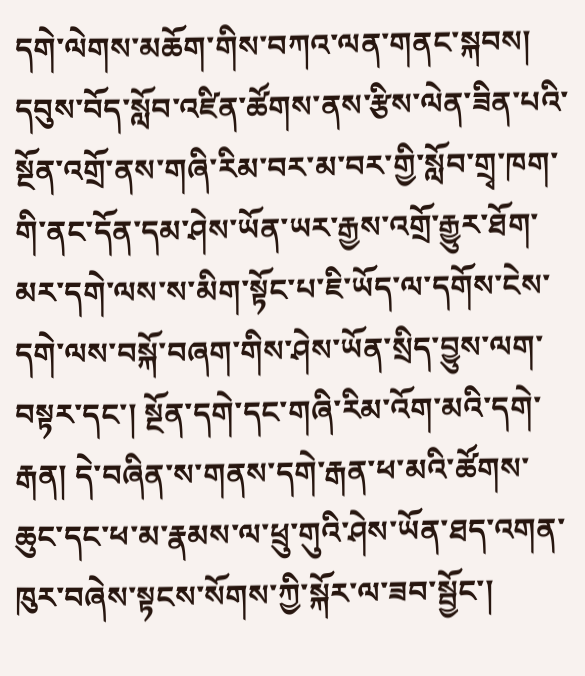དགེ་ལེགས་མཆོག་གིས་བཀའ་ལན་གནང་སྐབས། དབུས་བོད་སློབ་འཛིན་ཚོགས་ནས་རྩིས་ལེན་ཟིན་པའི་སྔོན་འགྲོ་ནས་གཞི་རིམ་བར་མ་བར་གྱི་སློབ་གྲྭ་ཁག་གི་ནང་དོན་དམ་ཤེས་ཡོན་ཡར་རྒྱས་འགྲོ་རྒྱུར་ཐོག་མར་དགེ་ལས་ས་མིག་སྟོང་པ་ཇི་ཡོད་ལ་དགོས་ངེས་དགེ་ལས་བསྐོ་བཞག་གིས་ཤེས་ཡོན་སྲིད་བྱུས་ལག་བསྟར་དང་། སྔོན་དགེ་དང་གཞི་རིམ་འོག་མའི་དགེ་རྒན། དེ་བཞིན་ས་གནས་དགེ་རྒན་ཕ་མའི་ཚོགས་ཆུང་དང་ཕ་མ་རྣམས་ལ་ཕྲུ་གུའི་ཤེས་ཡོན་ཐད་འགན་ཁུར་བཞེས་སྟངས་སོགས་ཀྱི་སྐོར་ལ་ཟབ་སྦྱོང་།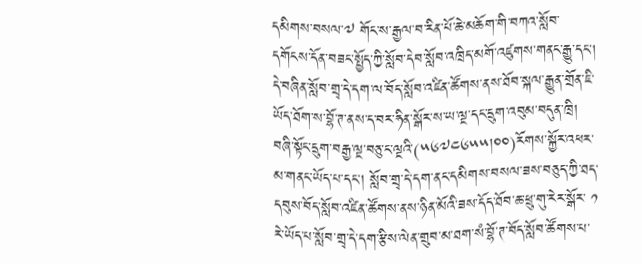དམིགས་བསལ་༧ གོང་ས་རྒྱལ་བ་རིན་པོ་ཆེ་མཆོག་གི་བཀའ་སློབ་དགོངས་དོན་བཟང་སྤྱོད་ཀྱི་སློབ་དེབ་སློབ་འཁྲིད་མགོ་འཛུགས་གནང་རྒྱུ་དང་། དེ་བཞིན་སློབ་གྲྭ་དེ་དག་ལ་བོད་སློབ་འཛིན་ཚོགས་ནས་ཐོབ་སྐལ་རྒྱུན་གྲོན་ཇི་ཡོད་ཐོག་ས་བྷོ་ཊ་ནས་ད་བར་ཧིན་སྒོར་ས་ཡ་ལྔ་དང་དྲུག་འབུམ་བདུན་ཁྲི། བཞི་སྟོང་དྲུག་བརྒྱ་ལྔ་བཅུ་ང་ལྔའི་(༥༦༧༤༦༥༥།༠༠)རོགས་སྐྱོར་འཕར་མ་གནང་ཡོད་པ་དང་། སློབ་གྲྭ་དེ་དག་ནང་དམིགས་བསལ་ཟས་བཅུད་ཀྱི་ཐད་དབུས་བོད་སློབ་འཛིན་ཚོགས་ནས་ཉིན་མོའི་ཟས་དོད་ཐོབ་ཆ་ཕྲུ་གུ་རེར་སྒོར་ ༡ རེ་ཡོད་པ་སློབ་གྲྭ་དེ་དག་རྩིས་ལེན་གྲུབ་མ་ཐག་སཾ་བྷོ་ཊ་བོད་སློབ་ཚོགས་པ་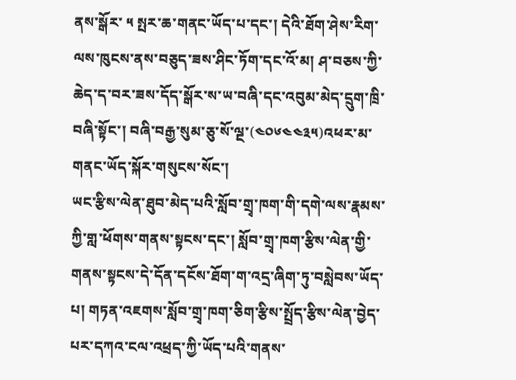ནས་སྒོར་ ༥ སྤར་ཆ་གནང་ཡོད་པ་དང་། དེའི་ཐོག་ཤེས་རིག་ལས་ཁུངས་ནས་བཅུད་ཟས་ཤིང་ཏོག་དང་འོ་མ། ཤ་བཅས་ཀྱི་ཆེད་ད་བར་ཟས་དོད་སྒོར་ས་ཡ་བཞི་དང་འབུམ་མེད་དྲུག་ཁྲི་བཞི་སྟོང་། བཞི་བརྒྱ་སུམ་ཅུ་སོ་ལྔ་(༤༠༦༤༤༣༥)འཕར་མ་གནང་ཡོད་སྐོར་གསུངས་སོང་།
ཡང་རྩིས་ལེན་ཐུབ་མེད་པའི་སློབ་གྲྭ་ཁག་གི་དགེ་ལས་རྣམས་ཀྱི་གླ་ཕོགས་གནས་སྟངས་དང་། སློབ་གྲྭ་ཁག་རྩིས་ལེན་གྱི་གནས་སྟངས་དེ་དོན་དངོས་ཐོག་ག་འདྲ་ཞིག་ཏུ་བསླེབས་ཡོད་པ། གཏན་འཇགས་སློབ་གྲྭ་ཁག་ཅིག་རྩིས་སྤྲོད་རྩིས་ལེན་བྱེད་པར་དཀའ་ངལ་འཕྲད་ཀྱི་ཡོད་པའི་གནས་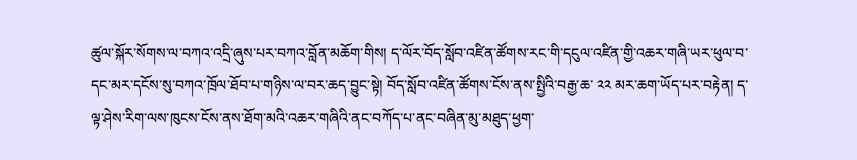ཚུལ་སྐོར་སོགས་ལ་བཀའ་འདྲི་ཞུས་པར་བཀའ་བློན་མཆོག་གིས། ད་ལོར་བོད་སློབ་འཛིན་ཚོགས་རང་གི་དངུལ་འཛིན་གྱི་འཆར་གཞི་ཡར་ཕུལ་བ་དང་མར་དངོས་སུ་བཀའ་ཁྲོལ་ཐོབ་པ་གཉིས་ལ་བར་ཆད་བྱུང་སྟེ། བོད་སློབ་འཛིན་ཚོགས་ངོས་ནས་སྤྱིའི་བརྒྱ་ཆ་ ༢༢ མར་ཆག་ཡོད་པར་བརྟེན། ད་ལྟ་ཤེས་རིག་ལས་ཁུངས་ངོས་ནས་ཐོག་མའི་འཆར་གཞིའི་ནང་བཀོད་པ་ནང་བཞིན་མུ་མཐུད་ཕྱག་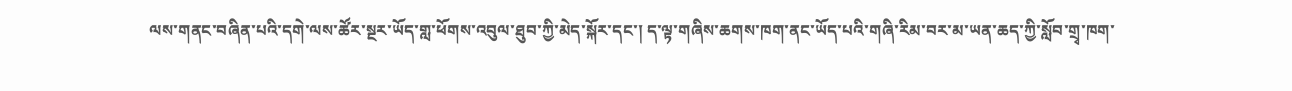ལས་གནང་བཞིན་པའི་དགེ་ལས་ཚོར་སྔར་ཡོད་གླ་ཕོགས་འབུལ་ཐུབ་ཀྱི་མེད་སྐོར་དང་། ད་ལྟ་གཞིས་ཆགས་ཁག་ནང་ཡོད་པའི་གཞི་རིམ་བར་མ་ཡན་ཆད་ཀྱི་སློབ་གྲྭ་ཁག་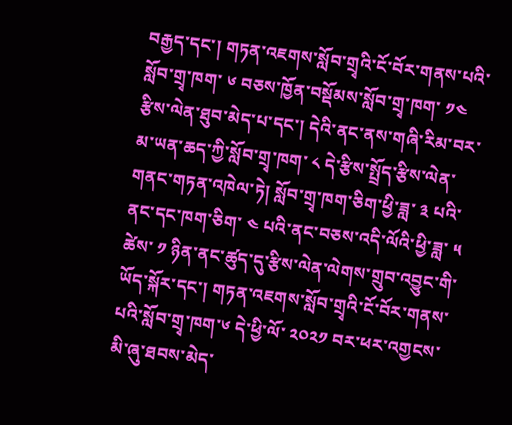བརྒྱད་དང་། གཏན་འཇགས་སློབ་གྲྭའི་ངོ་བོར་གནས་པའི་སློབ་གྲྭ་ཁག་ ༦ བཅས་ཁྱོན་བསྡོམས་སློབ་གྲྭ་ཁག་ ༡༤ རྩིས་ལེན་ཐུབ་མེད་པ་དང་། དེའི་ནང་ནས་གཞི་རིམ་བར་མ་ཡན་ཆད་ཀྱི་སློབ་གྲྭ་ཁག་ ༨ དེ་རྩིས་སྤྲོད་རྩིས་ལེན་གནང་གཏན་འཁེལ་ཏེ། སློབ་གྲྭ་ཁག་ཅིག་ཕྱི་ཟླ་ ༣ པའི་ནང་དང་ཁག་ཅིག་ ༤ པའི་ནང་བཅས་འདི་ལོའི་ཕྱི་ཟླ་ ༥ ཚེས་ ༡ ཉིན་ནང་ཚུད་དུ་རྩིས་ལེན་ལེགས་གྲུབ་འབྱུང་གི་ཡོད་སྐོར་དང་། གཏན་འཇགས་སློབ་གྲྭའི་ངོ་བོར་གནས་པའི་སློབ་གྲྭ་ཁག་༦ དེ་ཕྱི་ལོ་ ༢༠༢༡ བར་ཕར་འགྱངས་མི་ཞུ་ཐབས་མེད་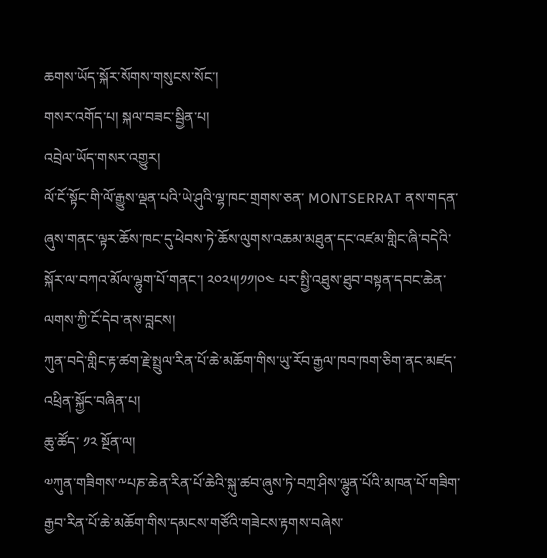ཆགས་ཡོད་སྐོར་སོགས་གསུངས་སོང་།
གསར་འགོད་པ། སྐལ་བཟང་སྦྱིན་པ།
འབྲེལ་ཡོད་གསར་འགྱུར།
ལོ་ངོ་སྟོང་གི་ལོ་རྒྱུས་ལྡན་པའི་ཡེ་ཤུའི་ལྷ་ཁང་གྲགས་ཅན་ MONTSERRAT ནས་གདན་ཞུས་གནང་ལྟར་ཆོས་ཁང་དུ་ཕེབས་ཏེ་ཆོས་ལུགས་འཆམ་མཐུན་དང་འཛམ་གླིང་ཞི་བདེའི་སྐོར་ལ་བཀའ་མོལ་ལྷུག་པོ་གནང་། ༢༠༢༥།༡༡།༠༤ པར་སྤྱི་འཐུས་ཐུབ་བསྟན་དབང་ཆེན་ལགས་ཀྱི་ངོ་དེབ་ནས་བླངས།
ཀུན་བདེ་གླིང་རྟ་ཚག་རྗེ་སྤྲུལ་རིན་པོ་ཆེ་མཆོག་གིས་ཡུ་རོབ་རྒྱལ་ཁབ་ཁག་ཅིག་ནང་མཛད་འཕྲིན་སྐྱོང་བཞིན་པ།
ཆུ་ཚོད་ ༡༢ སྔོན་ལ།
༧ཀུན་གཟིགས་༸པཎ་ཆེན་རིན་པོ་ཆེའི་སྐུ་ཚབ་ཞུས་ཏེ་བཀྲ་ཤིས་ལྷུན་པོའི་མཁན་པོ་གཟིག་རྒྱབ་རིན་པོ་ཆེ་མཆོག་གིས་དམངས་གཙོའི་གཟེངས་རྟགས་བཞེས་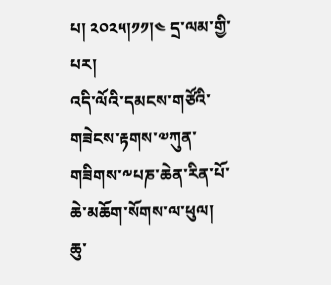པ། ༢༠༢༥།༡༡།༤ དྲ་ལམ་གྱི་པར།
འདི་ལོའི་དམངས་གཙོའི་གཟེངས་རྟགས་༧ཀུན་གཟིགས་༸པཎ་ཆེན་རིན་པོ་ཆེ་མཆོག་སོགས་ལ་ཕུལ།
ཆུ་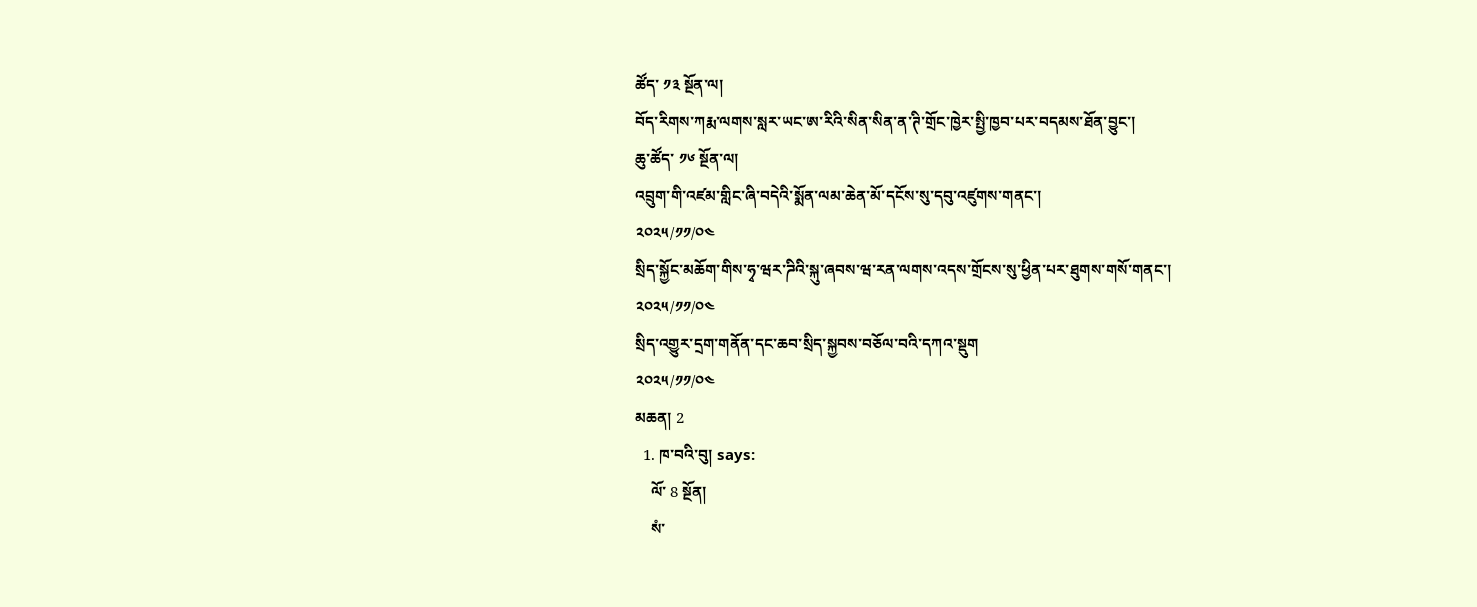ཚོད་ ༡༣ སྔོན་ལ།
བོད་རིགས་ཀརྨ་ལགས་སླར་ཡང་ཨ་རིའི་སིན་སིན་ན་ཊི་གྲོང་ཁྱེར་སྤྱི་ཁྱབ་པར་བདམས་ཐོན་བྱུང་།
ཆུ་ཚོད་ ༡༦ སྔོན་ལ།
འབྲུག་གི་འཛམ་གླིང་ཞི་བདེའི་སྨོན་ལམ་ཆེན་མོ་དངོས་སུ་དབུ་འཛུགས་གནང་།
༢༠༢༥/༡༡/༠༤
སྲིད་སྐྱོང་མཆོག་གིས་ཧྭ་ཝར་ཌིའི་སྐུ་ཞབས་ཝ་རན་ལགས་འདས་གྲོངས་སུ་ཕྱིན་པར་ཐུགས་གསོ་གནང་།
༢༠༢༥/༡༡/༠༤
སྲིད་འགྱུར་དྲག་གནོན་དང་ཆབ་སྲིད་སྐྱབས་བཅོལ་བའི་དཀའ་སྡུག
༢༠༢༥/༡༡/༠༤
མཆན། 2
  1. ཁ་བའི་བུ། says:
    ལོ་ 8 སྔོན།
    སཾ་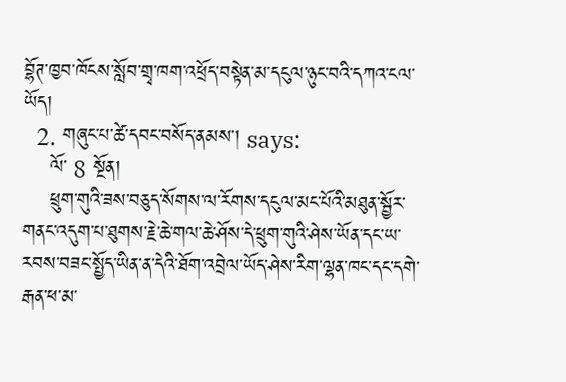བྷོཊ་ཁྱབ་ཁོངས་སློབ་གྲྭ་ཁག་འཕྲོད་བསྟེན་མ་དངུལ་ཉུང་བའི་དཀའ་ངལ་ཡོད།
  2. གཞུང་པ་ཚེ་དབང་བསོད་ནམས་། says:
    ལོ་ 8 སྔོན།
    ཕྲུག་གུའི་ཟས་བཅུད་སོགས་ལ་རོགས་དངུལ་མང་པོའི་མཐུན་སྦྱོར་གནང་འདུག་པ་ཐུགས་རྗེ་ཆེ་གལ་ཆེ་ཤོས་དེ་ཕྲུག་གུའི་ཤེས་ཡོན་དང་ཡ་རབས་བཟང་སྤྱོད་ཡིན་ན་དེའི་ཐོག་འབྲེལ་ཡོད་ཤེས་རིག་ལྷན་ཁང་དང་དགེ་རྒན་ཕ་མ་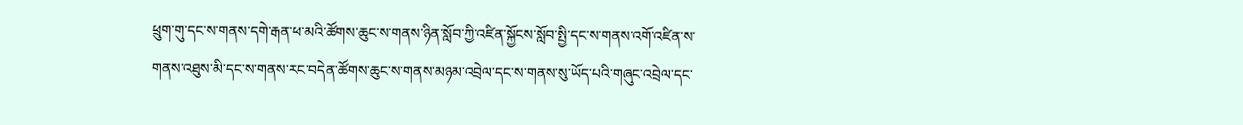ཕྲུག་གུ་དང་ས་གནས་དགེ་རྒན་ཕ་མའི་ཚོགས་ཆུང་ས་གནས་ཉིན་སློབ་ཀྱི་འཛིན་སྐྱོངས་སློབ་སྤྱི་དང་ས་གནས་འགོ་འཛིན་ས་གནས་འཐུས་མི་དང་ས་གནས་རང་བདེན་ཚོགས་ཆུང་ས་གནས་མཉམ་འབྲེལ་དང་ས་གནས་སུ་ཡོད་པའི་གཞུང་འབྲེལ་དང་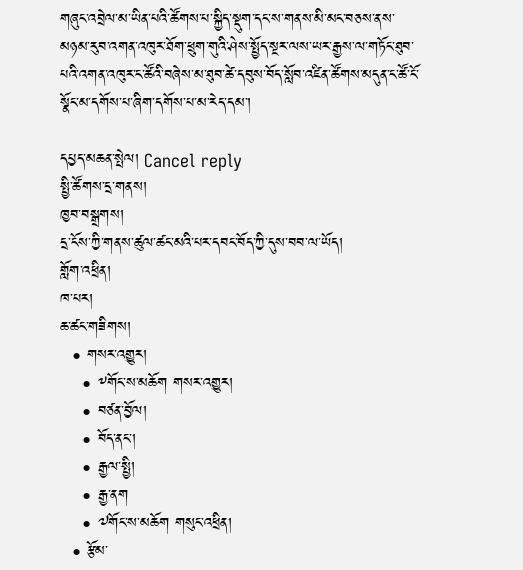གཞུང་འབྲེལ་མ་ཡིན་པའི་ཚོགས་པ་སྐྱིད་སྡུག་དང་ས་གནས་མི་མང་བཅས་ནས་མཉམ་རུབ་འགན་འཁུར་ཐོག་ཕྲུག་གུའི་ཤེས་སྤྱོད་སྔར་ལས་ཡར་རྒྱས་ལ་གཏོང་ཐུབ་པའི་འགན་འཁུར་ང་ཚོའི་བཞེས་མ་ཐུབ་ཚེ་དབུས་བོད་སློབ་འཛིན་ཚོགས་མདུན་ང་ཚོ་ངོ་སྣོང་མ་དགོས་པ་ཞིག་དགོས་པ་མ་རེད་དམ་།

དཔྱད་མཆན་སྤེལ། Cancel reply
སྤྱི་ཚོགས་དྲ་གནས།
ཁྱབ་བསྒྲགས།
དྲ་ངོས་ཀྱི་གནས་ཚུལ་ཚང་མའི་པར་དབང་བོད་ཀྱི་དུས་བབ་ལ་ཡོད།
གློག་འཕྲིན།
ཁ་པར།
ཆ་ཚང་གཟིགས།
  • གསར་འགྱུར།
    • ༸གོང་ས་མཆོག གསར་འགྱུར།
    • བཙན་བྱོལ།
    • བོད་ནང་།
    • རྒྱལ་སྤྱི།
    • རྒྱ་ནག
    • ༧གོང་ས་མཆོག གསུང་འཕྲིན།
  • རྩོམ་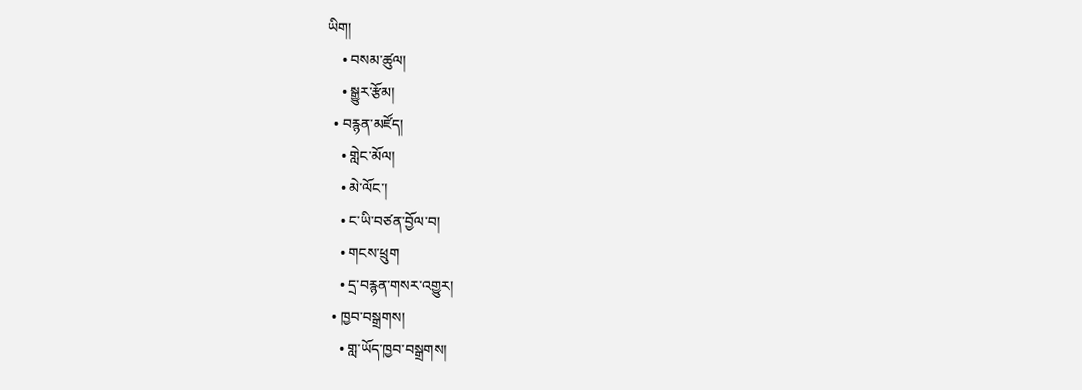ཡིག།
    • བསམ་ཚུལ།
    • སྒྱུར་རྩོམ།
  • བརྙན་མཛོད།
    • གླེང་མོལ།
    • མེ་ལོང་།
    • ང་ཡི་བཙན་བྱོལ་བ།
    • གངས་ཕྲུག
    • དྲ་བརྙན་གསར་འགྱུར།
  • ཁྱབ་བསྒྲགས།
    • གླ་ཡོད་ཁྱབ་བསྒྲགས།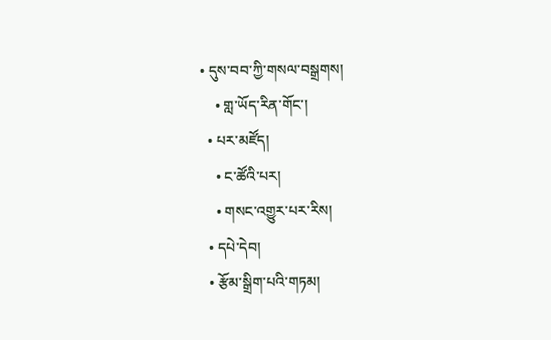• དུས་བབ་ཀྱི་གསལ་བསྒྲགས།
    • གླ་ཡོད་རིན་གོང་།
  • པར་མཛོད།
    • ང་ཚོའི་པར།
    • གསང་འགྱུར་པར་རིས།
  • དཔེ་དེབ།
  • རྩོམ་སྒྲིག་པའི་གཏམ།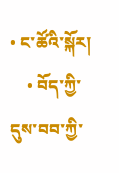• ང་ཚོའི་སྐོར།
    • བོད་ཀྱི་དུས་བབ་ཀྱི་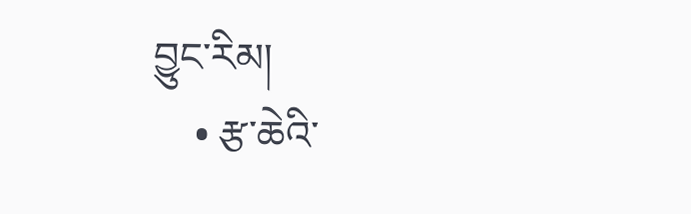བྱུང་རིམ།
    • རྩ་ཆེའི་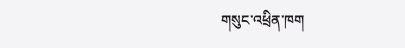གསུང་འཕྲིན་ཁག